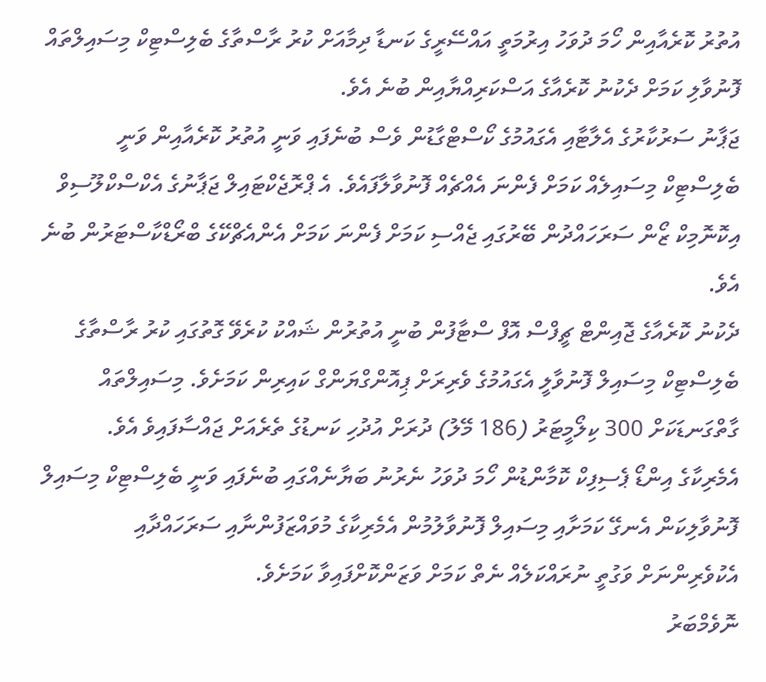އުތުރު ކޮރެއާއިން ހޯމަ ދުވަހު އިރުމަތީ އައްސޭރީގެ ކަނޑާ ދިމާއަށް ކުރު ރާސްތާގެ ބެލިސްޓިކް މިސައިލްތައް ފޮނުވާލި ކަމަށް ދެކުނު ކޮރެއާގެ އަސްކަރިއްޔާއިން ބުނެ އެވެ.
ޖަޕާނު ސަރުކާރުގެ އެލާޓާއި އެގައުމުގެ ކޯސްޓްގާޑުން ވެސް ބުނެފައި ވަނީ އުތުރު ކޮރެއާއިން ވަނީ ބެލިސްޓިކް މިސައިލެއް ކަމަށް ފެންނަ އެއްޗެއް ފޮނުވާލާފައެވެ. އެ ޕްރޮޖެކްޓައިލް ޖަޕާނުގެ އެކްސްކްލޫސިވް އިކޮނޮމިކް ޒޯން ސަރަހައްދުން ބޭރުގައި ޖެއްސި ކަމަށް ފެންނަ ކަމަށް އެންއެޗްކޭގެ ބްރޯޑްކާސްޓަރުން ބުނެ އެވެ.
ދެކުނު ކޮރެއާގެ ޖޮއިންޓް ޗީފްސް އޮފް ސްޓާފުން ބުނީ އުތުރުން ޝައްކު ކުރެވޭ ގޮތުގައި ކުރު ރާސްތާގެ ބެލިސްޓިކް މިސައިލް ފޮނުވާލީ އެގައުމުގެ ވެރިރަށް ޕިއޮންގްޔަންގް ކައިރިން ކަމަށެވެ. މިސައިލްތައް ގާތްގަނޑަކަށް 300 ކިލޯމީޓަރު (186 މޭލު) ދުރަށް އުދުހި ކަނޑުގެ ތެރެއަށް ޖައްސާފައިވެ އެވެ.
އެމެރިކާގެ އިންޑޯ ޕެސިފިކް ކޮމާންޑުން ހޯމަ ދުވަހު ނެރުނު ބަޔާނެއްގައި ބުނެފައި ވަނީ ބެލިސްޓިކް މިސައިލް ފޮނުވާލިކަން އެނގޭ ކަމަށާއި މިސައިލް ފޮނުވާލުމުން އެމެރިކާގެ މުވައްޒަފުންނާއި ސަރަހައްދާއި އެކުވެރިންނަށް ވަގުތީ ނުރައްކަލެއް ނެތް ކަމަށް ވަޒަންކޮށްފައިވާ ކަމަށެވެ.
ނޮވެމްބަރު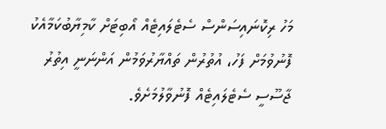މަހު ރިކޮނައިސަންސް ސެޓެލައިޓެއް އޯބިޓަށް ކާމިޔާބުކަމާއެކު ފޮނުވުމަށް ފަހު، އުތުރުން ތައްޔާރުވަމުން އަންނަނީ އިތުރު ޖާސޫސީ ސެޓެލައިޓެއް ފޮނުވާލުމަށެވެ.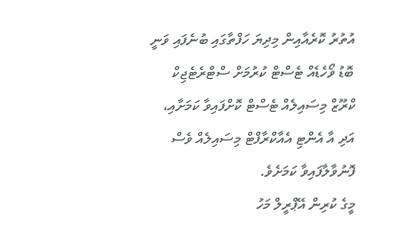އުތުރު ކޮރެއާއިން މިދިޔަ ހަފްތާގައި ބުނެފައި ވަނީ ބޮޑު ވޯހެޑެއް ޓެސްޓް ކުރުމަށް ސްޓްރެޓެޖިކް ކްރޫޒް މިސައިލެއް ޓެސްޓް ކޮށްފައިވާ ކަމަށާއި، އަދި އާ އެންޓި އެއާކްރާފްޓް މިސައިލެއް ވެސް ފޮނުވާލާފައިވާ ކަމަށެވެ.
މީގެ ކުރިން އޭޕްރީލް މަހު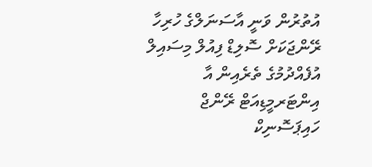އުތުރުން ވަނީ އާސަނަލްގެ ހުރިހާ ރޭންޖަކަށް ސޮލިޑް ފިއުލް މިސައިލް އުފެއްދުމުގެ ތެރެއިން އާ އިންޓަރމީޑިއަޓް ރޭންޖް ހައިޕަސޮނިކް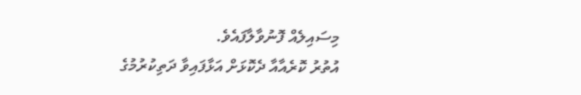މިސައިލެއް ފޮނުވާލާފައެވެ.
އުތުރު ކޮރެއާއާ ދެކޮޅަށް އަޅާފައިވާ ދަތިކުރުމުގެ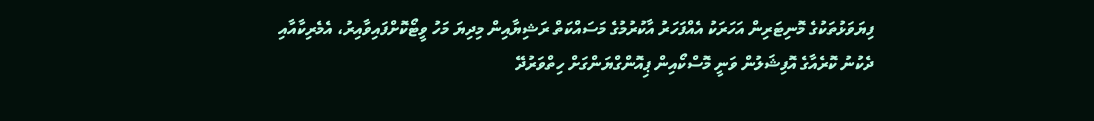ފިޔަވަޅުތަކުގެ މޮނިޓަރިން އަހަރަކު އެއްފަހަރު އާކުރުމުގެ މަސައްކަތް ރަޝިޔާއިން މިދިޔަ މަހު ވީޓޯކޮށްފައިވާއިރު، އެމެރިކާއާއި ދެކުނު ކޮރެއާގެ އޮފިޝަލުން ވަނީ މޮސްކޯއިން ޕިއޮންގްޔަންގަށް ހިތްވަރުދޭ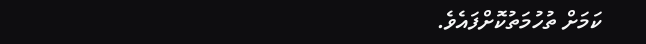ކަމަށް ތުހުމަތުކޮށްފައެވެ.